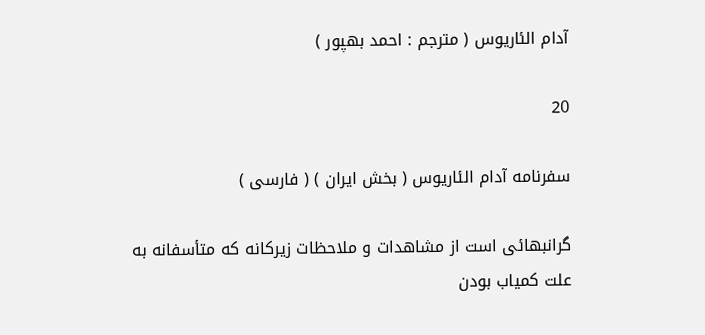آدام الئاريوس ( مترجم : احمد بهپور )

20

سفرنامه آدام الئاريوس ( بخش ايران ) ( فارسى )

گرانبهائى است از مشاهدات و ملاحظات زيركانه كه متأسفانه به علت كمياب بودن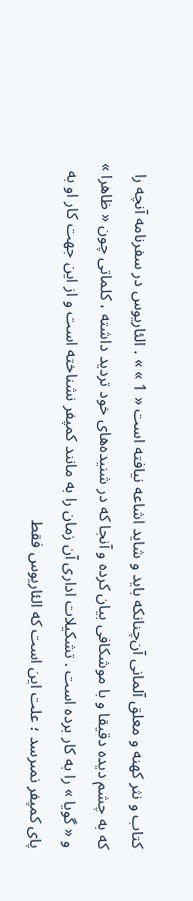كتاب و نثر كهنه و معلق آلمانى آن‌چنانكه بايد و شايد اشاعه نيافته است « 1 » » . الئاريوس در سفرنامه آنچه را كه به چشم ديده دقيقا و با موشكافى بيان كرده و آنجا كه در شنيده‌هاى خود ترديد داشته ، كلماتى چون « ظاهرا » و « گويا » را به كار برده است . تشكيلات ادارى آن زمان را به مانند كمپفر نشناخته است و از اين جهت كار او به پاى كمپفر نمىرسد ؛ علت اين است كه الئاريوس فقط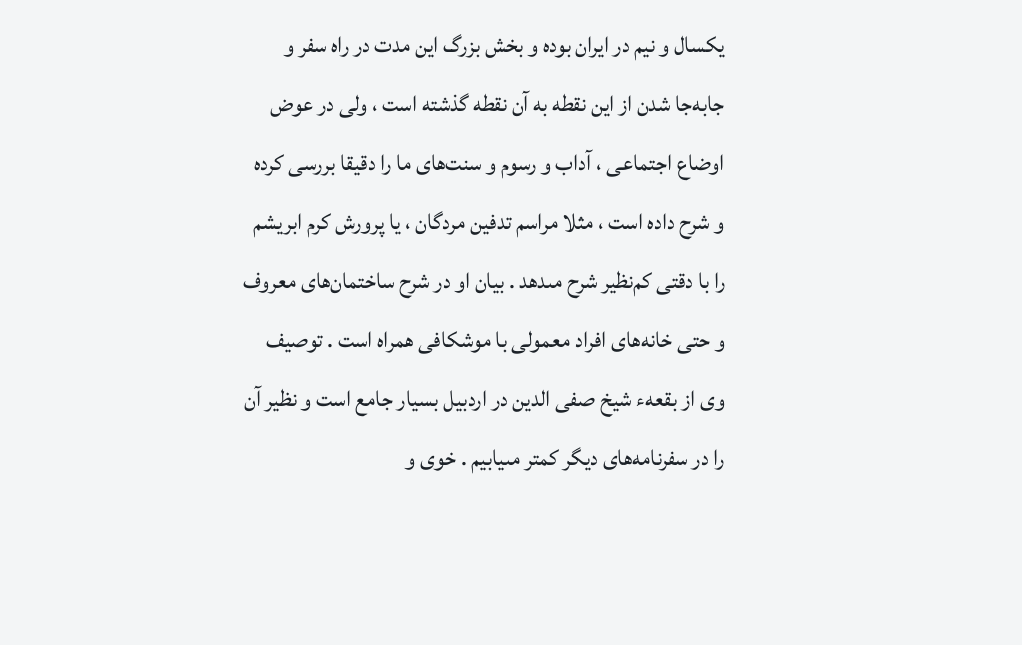يكسال و نيم در ايران بوده و بخش بزرگ اين مدت در راه سفر و جابه‌جا شدن از اين نقطه به آن نقطه گذشته است ، ولى در عوض اوضاع اجتماعى ، آداب و رسوم و سنت‌هاى ما را دقيقا بررسى كرده و شرح داده است ، مثلا مراسم تدفين مردگان ، يا پرورش كرم ابريشم را با دقتى كم‌نظير شرح مىدهد . بيان او در شرح ساختمان‌هاى معروف و حتى خانه‌هاى افراد معمولى با موشكافى همراه است . توصيف وى از بقعهء شيخ صفى الدين در اردبيل بسيار جامع است و نظير آن را در سفرنامه‌هاى ديگر كمتر مىيابيم . خوى و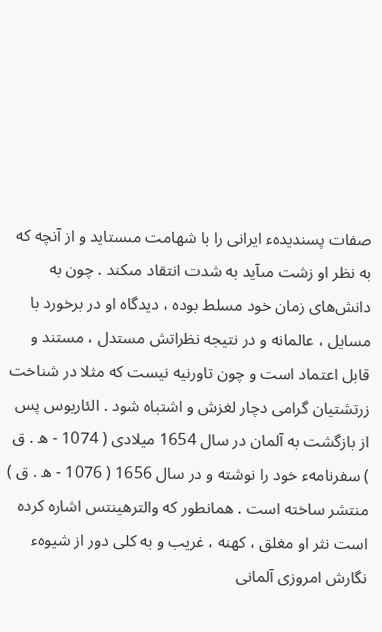صفات پسنديدهء ايرانى را با شهامت مىستايد و از آنچه كه به نظر او زشت مىآيد به شدت انتقاد مىكند . چون به دانش‌هاى زمان خود مسلط بوده ، ديدگاه او در برخورد با مسايل ، عالمانه و در نتيجه نظراتش مستدل ، مستند و قابل اعتماد است و چون تاورنيه نيست كه مثلا در شناخت زرتشتيان گرامى دچار لغزش و اشتباه شود . الئاريوس پس از بازگشت به آلمان در سال 1654 ميلادى ( 1074 - ه . ق ) سفرنامهء خود را نوشته و در سال 1656 ( 1076 - ه . ق ) منتشر ساخته است . همانطور كه والترهينتس اشاره كرده است نثر او مغلق ، كهنه ، غريب و به كلى دور از شيوهء نگارش امروزى آلمانى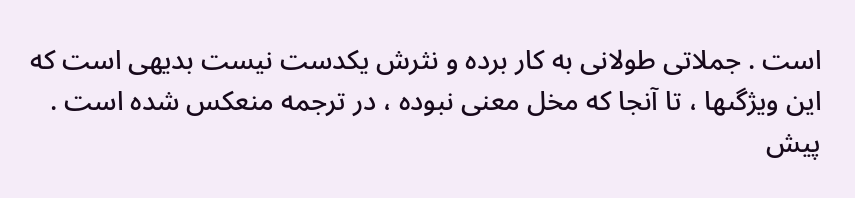است . جملاتى طولانى به كار برده و نثرش يكدست نيست بديهى است كه اين ويژگىها ، تا آنجا كه مخل معنى نبوده ، در ترجمه منعكس شده است . پيش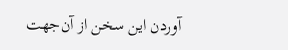آوردن اين سخن از آن‌جهت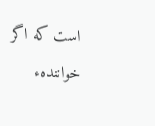است كه اگر خوانندهء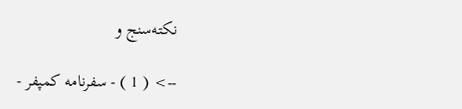نكته‌سنج و

--> ( 1 ) - سفرنامه كمپفر -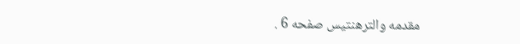مقدمه والترهنتيس صفحه 6 .